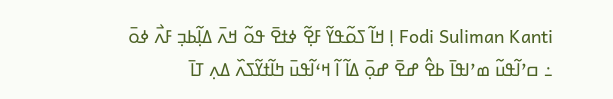Fodi Suliman Kanti ߊ߲ ߞߊ߬ ߖߋ߬ߟߌ߬ ߓߐ߲߬ ߦߙߐ߫ ߟߋ߬ ߞߍ߫ ߡߊ߲߬ߕߏ߲ ߓߍ߯ ߦߋ߫ ߸ ߛߴߊ߬ߟߎ߬ ߘߴߊߟߊ߫ ߕߐ߮ ߝߐ߫ ߝߋ߲߫ ߡߊ߬ ߊ߬ ߞߵߊ߬ߟߎ߫ ߤߊ߬ߙߌ߬ߖߍ߰ ߡߍ߲ ߠߊ߫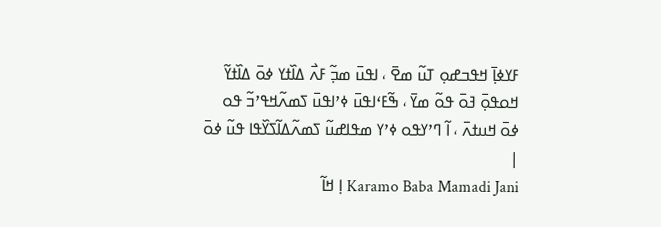ߓߌߦߊ߲߫ ߞߟߏߝߋ߲ ߠߎ߬ ߘߐ߫ ، ߊߟߎ߫ ߘߏ߲߬ ߓߍ߯ ߡߊ߰ߙߌ ߦߋ߫ ߡߊ߰ߙߌ߬ ߞߋߟߋ߲߫ ߔߋ߫ ߟߋ߬ ߘߌ߫ ، ߒ߬ߓߵߊߟߎ߫ ߦߴߊߟߎ߫ ߖߘߍ߬ߞߟߴߏ߬ ߟߋ ߦߋ߫ ߞߎߙߍ߫ ، ߊ߬ ߣߴߌߟߋ ߦߴߌ ߘߟߊߝߎ߬ ߖߘߍ߬ߡߊ߬ߖߌ߰ߟߊ ߟߎ߬ ߦߋ߫ |
Karamo Baba Mamadi Jani ߊ߲ ߞߊ߬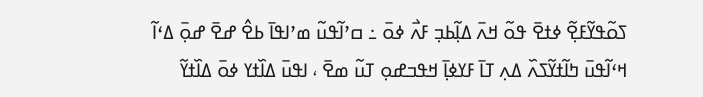ߖߋ߬ߟߌ߬ߓߐ߲߬ ߦߙߐ߫ ߟߋ߬ ߞߍ߫ ߡߊ߲߬ߕߏ߲ ߓߍ߯ ߦߋ߫ ߸ ߛߴߊ߬ߟߎ߬ ߘߴߊߟߊ߫ ߕߐ߮ ߝߐ߫ ߝߋ߲߫ ߡߵߊ߬ ߞߵߊ߬ߟߎ߫ ߤߊ߬ߙߌ߬ߖߍ߰ ߡߍ߲ ߠߊ߫ ߓߌߦߊ߲߫ ߞߟߏߝߋ߲ ߠߎ߬ ߘߐ߫ ، ߊߟߎ߫ ߡߊ߰ߙߌ ߦߋ߫ ߡߊ߰ߙߌ߬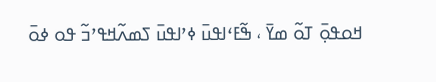ߞߋߟߋ߲߫ ߠߋ߬ ߘߌ߫ ، ߒ߬ߓߵߊߟߎ߫ ߦߴߊߟߎ߫ ߖߘߍ߬ߞߟߴߏ߬ ߟߋ ߦߋ߫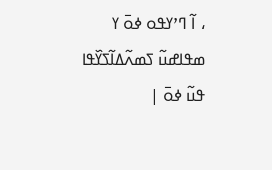، ߊ߬ ߣߴߌߟߋ ߦߋ߫ ߌ ߘߟߊߝߎ߬ ߖߘߍ߬ߡߊ߬ߖߌ߰ߟߊ ߟߎ߬ ߦߋ߫ |